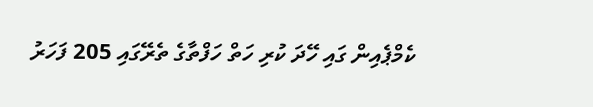ކެމްޕެއިން ގައި ހޭދަ ކުރި ހަތް ހަފްތާގެ ތެރޭގައި 205 ފަހަރު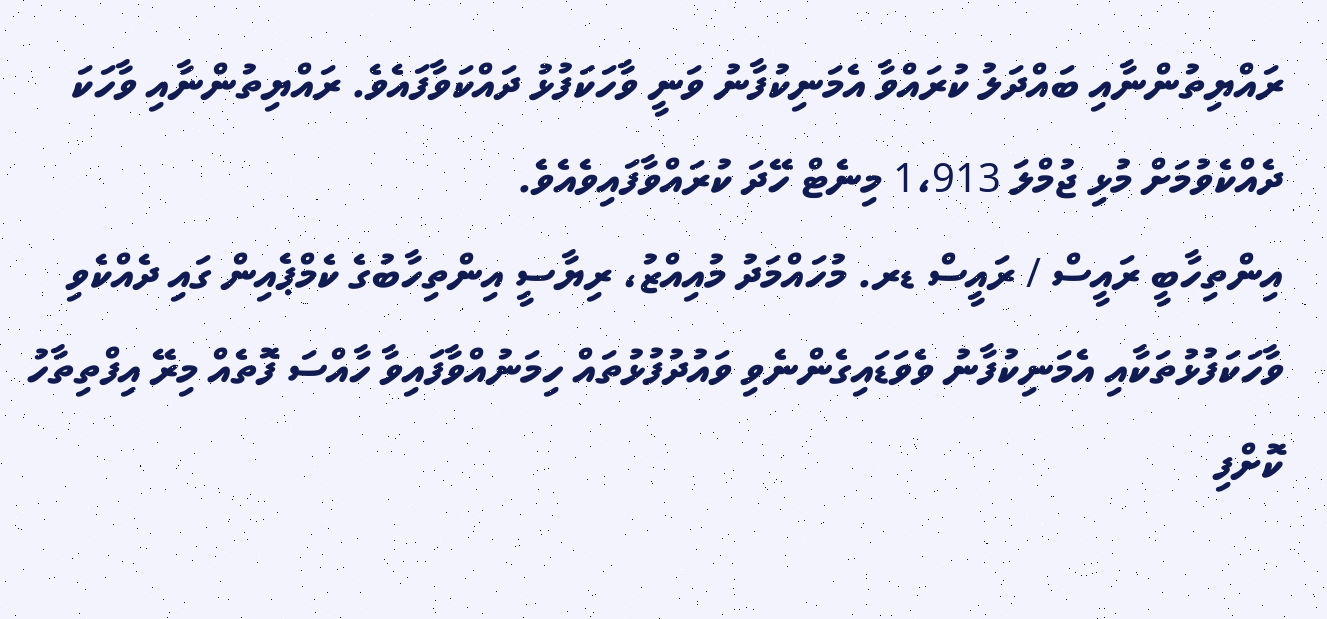ރައްޔިތުންނާއި ބައްދަލު ކުރައްވާ އެމަނިކުފާނު ވަނީ ވާހަކަފުޅު ދައްކަވާފައެވެ. ރައްޔިތުންނާއި ވާހަކަ ދެއްކެވުމަށް މުޅި ޖުމްލަ 1،913 މިނެޓް ހޭދަ ކުރައްވާފައިވެއެވެ.
އިންތިހާބީ ރައީސް / ރައީސް ޑރ. މުހައްމަދު މުއިއްޒު، ރިޔާސީ އިންތިހާބުގެ ކެމްޕެއިން ގައި ދެއްކެވި ވާހަކަފުޅުތަކާއި އެމަނިކުފާނު ވެވަޑައިގެންނެވި ވައުދުފުޅުތައް ހިމަނުއްވާފައިވާ ހާއްސަ ފޮތެއް މިރޭ އިފްތިތާހު ކޮށްފި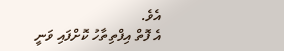އެވެ.
އެ ފޮތް އިފްތިތާހު ކޮށްފައި ވަނީ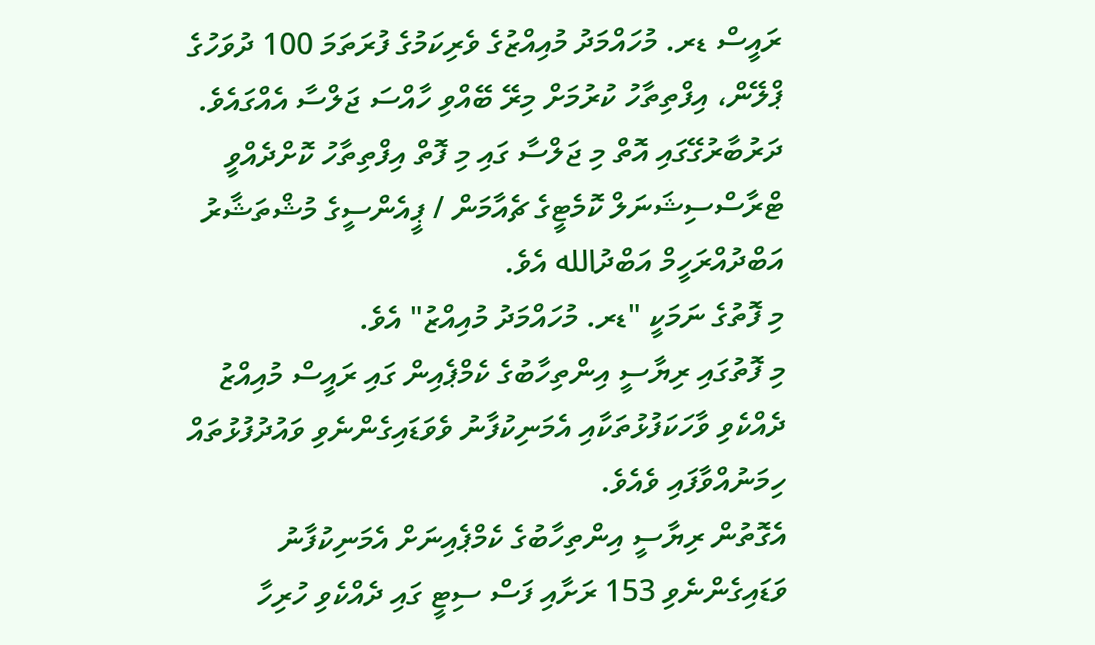ރައީސް ޑރ. މުހައްމަދު މުއިއްޒުގެ ވެރިކަމުގެ ފުރަތަމަ 100 ދުވަހުގެ ޕްލޭން، އިފްތިތާހު ކުރުމަށް މިރޭ ބޭއްވި ހާއްސަ ޖަލްސާ އެއްގައެވެ. ދަރުބާރުގޭގައި އޮތް މި ޖަލްސާ ގައި މި ފޮތް އިފްތިތާހު ކޮށްދެއްވީ ޓްރާސްސިޝަނަލް ކޮމެޓީގެ ޗެއާމަން / ޕީއެންސީގެ މުޝްތަޝާރު އަބްދުއްރަހީމް އަބްދުالله އެވެ.
މި ފޮތުގެ ނަމަކީ "ޑރ. މުހައްމަދު މުއިއްޒު" އެވެ.
މި ފޮތުގައި ރިޔާސީ އިންތިހާބުގެ ކެމްޕެއިން ގައި ރައީސް މުއިއްޒު ދެއްކެވި ވާހަކަފުޅުތަކާއި އެމަނިކުފާނު ވެވަޑައިގެންނެވި ވައުދުފުޅުތައް ހިމަނުއްވާފައި ވެއެވެ.
އެގޮތުން ރިޔާސީ އިންތިހާބުގެ ކެމްޕެއިނަށް އެމަނިކުފާނު ވަޑައިގެންނެވި 153 ރަށާއި ފަސް ސިޓީ ގައި ދެއްކެވި ހުރިހާ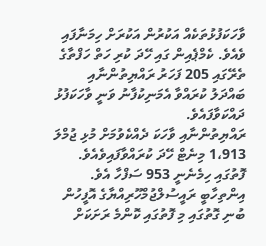ވާހަކަފުޅުތަކެއް އަކުރުން އަކުރަށް ހިމަނާފައި ވެއެވެ. ކެމްޕެއިން ގައި ހޭދަ ކުރި ހަތް ހަފްތާގެ ތެރޭގައި 205 ފަހަރު ރައްޔިތުންނާއި ބައްދަލު ކުރައްވާ އެމަނިކުފާނު ވަނީ ވާހަކަފުޅު ދައްކަވާފައެވެ.
ރައްޔިތުންނާއި ވާހަކަ ދެއްކެވުމަށް މުޅި ޖުމްލަ 1،913 މިނެޓް ހޭދަ ކުރައްވާފައިވެއެވެ. ފޮތުގައި ހިމެނެނީ 953 ސަފްހާ އެވެ.
އިންތިހާބީ ރައީސުލްޖުމްހޫރިއްޔާގެ އޮފީހުން ބުނި ގޮތުގައި މި ފޮތުގައި ކޮންމެ ރަށަކަށް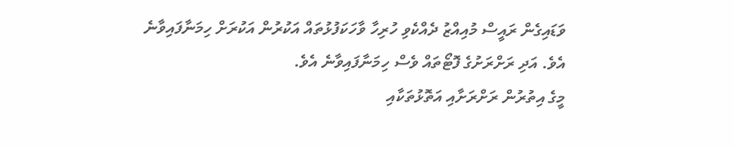ވަޑައިގެން ރައީސް މުއިއްޒު ދެއްކެވި ހުރިހާ ވާހަކަފުޅުތައް އަކުރުން އަކުރަށް ހިމަނާފައިވާނެ އެވެ. އަދި ރަށްރަށުގެ ފޮޓޯތައް ވެސް ހިމަނާފައިވާނެ އެވެ.
މީގެ އިތުރުން ރަށްރަށާއި އަތޮޅުތަކާއި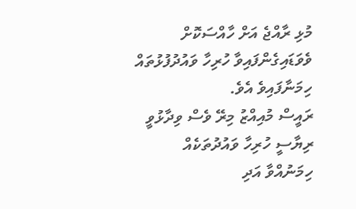މުޅި ރާއްޖެ އަށް ހާއްސަކޮށް ވެވަޑައިގެންފައިވާ ހުރިހާ ވައުދުފުޅުތައް ހިމަނާފައިވެ އެވެ.
ރައީސް މުއިއްޒު މިރޭ ވެސް ވިދާޅުވީ ރިޔާސީ ހުރިހާ ވައުދުތަކެއް ހިމަނުއްވާ އަދި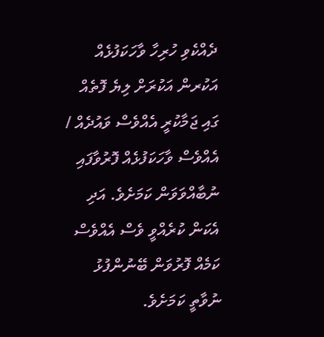ދެއްކެވި ހުރިހާ ވާހަކަފުޅެއް އަކުރން އަކުރަށް ލިޔެ ފޮތެއް ގައި ޖަމާކުރީ އެއްވެސް ވައުދެއް / އެއްވެސް ވާހަކަފުޅެއް ފޮރުވާފައި ނުބާއްވަވަން ކަމަށެވެ. އަދި އެކަން ކުރެއްވީ ވެސް އެއްވެސް ކަމެއް ފޮރުވަން ބޭނުންފުޅު ނުވާތީ ކަމަށެވެ.